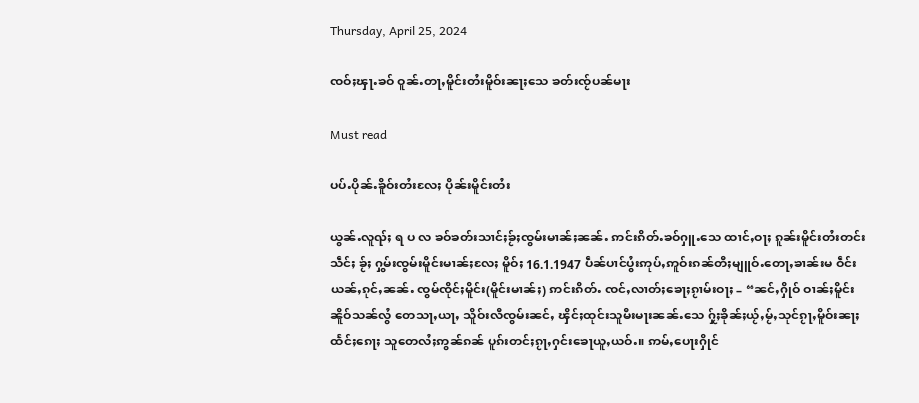Thursday, April 25, 2024

ၸဝ်ႈၾႃႉၶဝ် ဝူၼ်ႉတႃႇမိူင်းတႆးမိူဝ်းၼႃႈသေ ၶတ်းၸႂ်ပၼ်မႃး

Must read

ပပ်ႉပိုၼ်ႉၶိူဝ်းတႆးလႄႈ ပိုၼ်းမိူင်းတႆး

ယွၼ်ႉလူၺ်ႈ ရ ပ လ ၶဝ်ၶတ်းသၢင်ႈၶႂ်ႈၸွမ်းမၢၼ်ႈၼၼ်ႉ ဢင်းၵိတ်ႉၶဝ်ႁူႉသေ ထၢင်ႇဝႃႈ ၵူၼ်းမိူင်းတႆးတင်းသဵင်ႈ ၶႂ်ႈ ႁွမ်းၸွမ်းမိူင်းမၢၼ်ႈလႄႈ မိူဝ်ႈ 16.1.1947 ပဵၼ်ပၢင်ပွႆးဢုပ်ႇဢူဝ်းၵၼ်တီႈမျူဝ်ႉတေႃႇၶၢၼ်းမ ဝဵင်းယၼ်ႇၵုင်ႇၼၼ်ႉ ၸွမ်ၸိုင်ႈမိူင်း(မိူင်းမၢၼ်ႈ) ဢင်းၵိတ်ႉ ၸင်ႇလၢတ်ႈၶေႃႈၵႂၢမ်းဝႃႈ – “ၼင်ႇႁိုဝ် ဝၢၼ်ႈမိူင်းၼိူဝ်သၼ်လွႆ တေသႃႇယႃႇ သိူဝ်းလီၸွမ်းၼင်ႇ ၾိင်ႈထုင်းသူမီးမႃးၼၼ်ႉသေ ႁႂ်ႈၶိုၼ်ႈယႂ်ႇမႂ်ႇသုင်ၵႂႃႇမိူဝ်းၼႃႈထႅင်ႈၵေႃႈ သူတေလႆႈဢွၼ်ၵၼ် ပူၵ်းတင်ႈၵႂႃႇႁင်းၶေႃယူႇယဝ်ႉ။ ဢမ်ႇပေႃးႁိုင်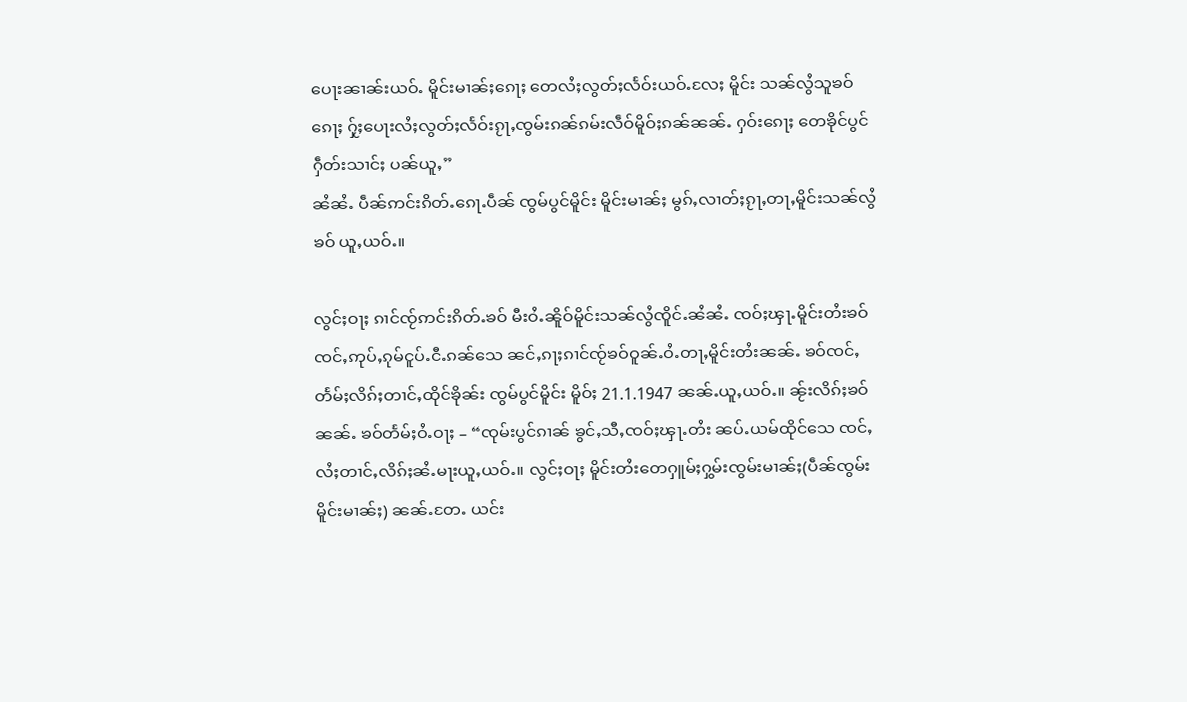ပေႃးၼၢၼ်းယဝ်ႉ မိူင်းမၢၼ်ႈၵေႃႈ တေလႆႈလွတ်ႈလႅဝ်းယဝ်ႉလႄႈ မိူင်း သၼ်လွႆသူၶဝ်ၵေႃႈ ႁႂ်ႈပေႃးလႆႈလွတ်ႈလႅဝ်းၵႂႃႇၸွမ်းၵၼ်ၵမ်းလဵဝ်မိူဝ်ႈၵၼ်ၼၼ်ႉ ႁဝ်းၵေႃႈ တေၶိုင်ပွင်ႁဵတ်းသၢင်ႈ ပၼ်ယူႇ”
ၼႆၼႆႉ ပဵၼ်ဢင်းၵိတ်ႉၵေႃႉပဵၼ် ၸွမ်ပွင်မိူင်း မိူင်းမၢၼ်ႈ မွၵ်ႇလၢတ်ႈၵႂႃႇတႃႇမိူင်းသၼ်လွႆၶဝ် ယူႇယဝ်ႉ။

လွင်ႈဝႃႈ ၵၢင်ၸႂ်ဢင်းၵိတ်ႉၶဝ် မီးဝႆႉၼိူဝ်မိူင်းသၼ်လွႆၸိူင်ႉၼႆၼႆႉ ၸဝ်ႈၾႃႉမိူင်းတႆးၶဝ် ၸင်ႇဢုပ်ႇၵုမ်ငူပ်ႉငီႉၵၼ်သေ ၼင်ႇၵႃႈၵၢင်ၸႂ်ၶဝ်ဝူၼ်ႉဝႆႉတႃႇမိူင်းတႆးၼၼ်ႉ ၶဝ်ၸင်ႇတႅမ်ႈလိၵ်ႈတၢင်ႇထိုင်ၶိုၼ်း ၸွမ်ပွင်မိူင်း မိူဝ်ႈ 21.1.1947 ၼၼ်ႉယူႇယဝ်ႉ။ ၼႂ်းလိၵ်ႈၶဝ်ၼၼ်ႉ ၶဝ်တႅမ်ႈဝႆႉဝႃႈ – “ၸုမ်းပွင်ၵၢၼ် ၶွင်ႇသီႇၸဝ်ႈၾႃႉတႆး ၼပ်ႉယမ်ထိုင်သေ ၸင်ႇ လႆႈတၢင်ႇလိၵ်ႈၼႆႉမႃးယူႇယဝ်ႉ။ လွင်ႈဝႃႈ မိူင်းတႆးတေႁူမ်ႈႁွမ်းၸွမ်းမၢၼ်ႈ(ပဵၼ်ၸွမ်းမိူင်းမၢၼ်ႈ) ၼၼ်ႉတႄႉ ယင်း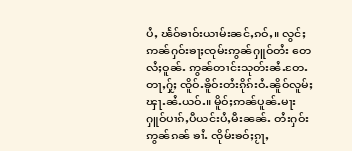ပႆႇ ၽႅဝ်ၶၢဝ်းယၢမ်းၼင်ႇၵဝ်ႇ။ လွင်ႈဢၼ်ႁဝ်းၶႃႈၸုမ်းဢွၼ်ႁူဝ်တႆး တေလႆႈဝူၼ်ႉ ဢွၼ်တၢင်းသုတ်းၼႆႉတႄႉ တႃႇႁႂ်ႈ ၸိူဝ်ႉၶိူဝ်းတႆးၵိုၵ်းဝႆႉၼိူဝ်လူမ်ႈၾႃႉၼႆႉယဝ်ႉ။ မိူဝ်ႈဢၼ်ပူၼ်ႉမႃး ႁူဝ်ပၢၵ်ႇပီယင်းပႆႇမီးၼၼ်ႉ တႆးႁဝ်းဢွၼ်ၵၼ် ၶၢႆႉ ၸိုမ်းၶဝ်ႈၵႂႃႇ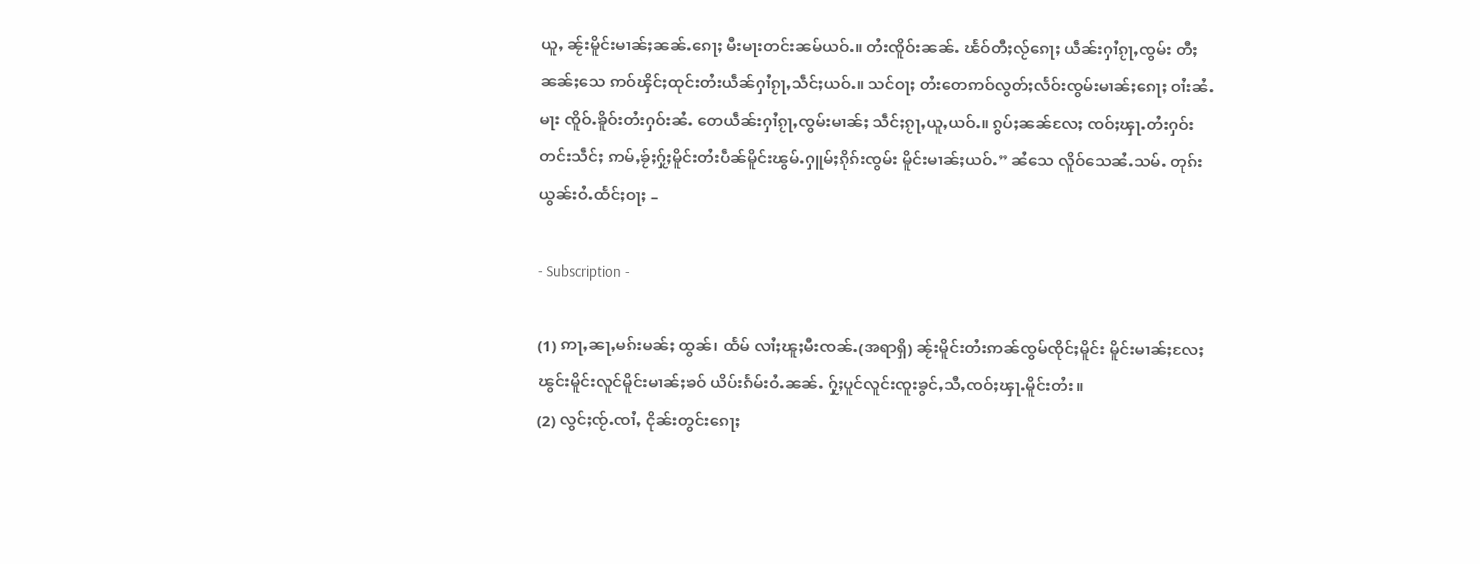ယူႇ ၼႂ်းမိူင်းမၢၼ်ႈၼၼ်ႉၵေႃႈ မီးမႃးတင်းၼမ်ယဝ်ႉ။ တႆးၸိူဝ်းၼၼ်ႉ ၽႅဝ်တီႈလႂ်ၵေႃႈ ယဵၼ်းႁၢႆၵႂႃႇၸွမ်း တီႈၼၼ်ႈသေ ဢဝ်ၾိင်ႈထုင်းတႆးယဵၼ်ႁၢႆၵႂႃႇသဵင်ႈယဝ်ႉ။ သင်ဝႃႈ တႆးတေဢဝ်လွတ်ႈလႅဝ်းၸွမ်းမၢၼ်ႈၵေႃႈ ဝၢႆးၼႆႉမႃး ၸိူဝ်ႉၶိူဝ်းတႆးႁဝ်းၼႆႉ တေယဵၼ်းႁၢႆၵႂႃႇၸွမ်းမၢၼ်ႈ သဵင်ႈၵႂႃႇယူႇယဝ်ႉ။ ၵွပ်ႈၼၼ်လႄႈ ၸဝ်ႈၾႃႉတႆးႁဝ်းတင်းသဵင်ႈ ဢမ်ႇၶႂ်ႈႁႂ်ႈမိူင်းတႆးပဵၼ်မိူင်းၽွမ်ႉႁူမ်ႈၵိုၵ်းၸွမ်း မိူင်းမၢၼ်ႈယဝ်ႉ” ၼႆသေ လိူဝ်သေၼႆႉသမ်ႉ တုၵ်းယွၼ်းဝႆႉထႅင်ႈဝႃႈ –

- Subscription -

(1) ဢႃႇၼႃႇမၵ်းမၼ်ႈ ထွၼ်၊ ထႅမ် လၢႆႈၽူႈမီးၸၼ်ႉ(အရာရှိ) ၼႂ်းမိူင်းတႆးဢၼ်ၸွမ်ၸိုင်ႈမိူင်း မိူင်းမၢၼ်ႈလႄႈ ၽွင်းမိူင်းလူင်မိူင်းမၢၼ်ႈၶဝ် ယိပ်းၵႅမ်းဝႆႉၼၼ်ႉ ႁႂ်ႈပူင်လူင်းၸူးၶွင်ႇသီႇၸဝ်ႈၾႃႉမိူင်းတႆး။
(2) လွင်ႈၸႂ်ႉၸၢႆႇ ငိုၼ်းတွင်းၵေႃႈ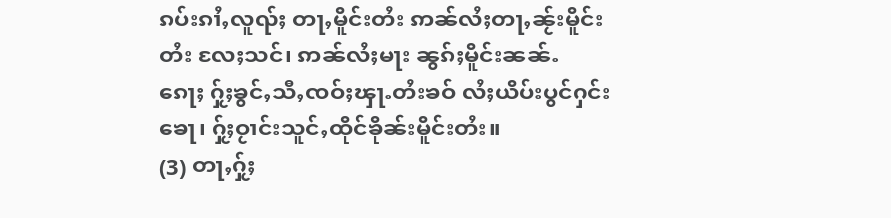ၵပ်းၵၢႆႇလူၺ်ႈ တႃႇမိူင်းတႆး ဢၼ်လႆႈတႃႇၼႂ်းမိူင်းတႆး လႄႈသင်၊ ဢၼ်လႆႈမႃး ၼွၵ်ႈမိူင်းၼၼ်ႉၵေႃႈ ႁႂ်ႈၶွင်ႇသီႇၸဝ်ႈၾႃႉတႆးၶဝ် လႆႈယိပ်းပွင်ႁင်းၶေႃ၊ ႁႂ်ႈဝႂၢင်းသူင်ႇထိုင်ၶိုၼ်းမိူင်းတႆး။
(3) တႃႇႁႂ်ႈ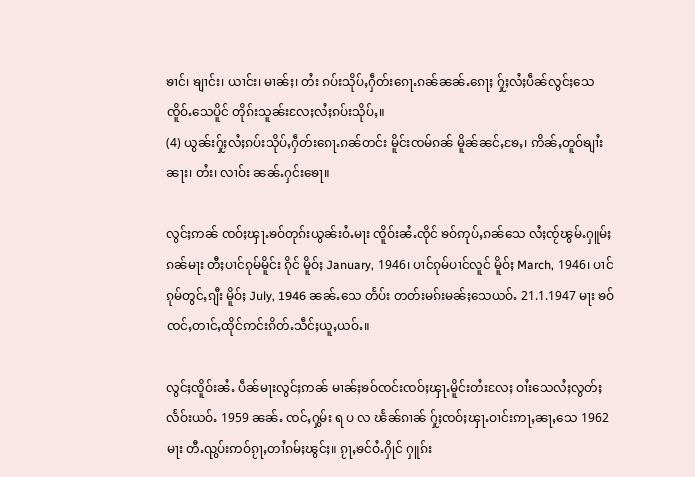ၶၢင်၊ ၶျၢင်း၊ ယၢင်း၊ မၢၼ်ႈ၊ တႆး ၵပ်းသိုပ်ႇႁဵတ်းၵေႃႉၵၼ်ၼၼ်ႉၵေႃႈ ႁႂ်ႈလႆႈပဵၼ်လွင်ႈသေၸိူဝ်ႉသေပိူင် တိုၵ်းသူၼ်းလႄႈလႆႈၵပ်းသိုပ်ႇ။
(4) ယွၼ်းႁႂ်ႈလႆႈၵပ်းသိုပ်ႇႁဵတ်းၵေႃႉၵၼ်တင်း မိူင်းၸမ်ၵၼ် မိူၼ်ၼင်ႇၶႄႇ၊ ဢိၼ်ႇတူဝ်ၶျၢႆးၼႃး၊ တႆး၊ လၢဝ်း ၼၼ်ႉႁင်းၶေႃ။

လွင်ႈဢၼ် ၸဝ်ႈၾႃႉၶဝ်တုၵ်းယွၼ်းဝႆႉမႃး ၸိူဝ်းၼႆႉၸိုင် ၶဝ်ဢုပ်ႇၵၼ်သေ လႆႈၸႂ်ၽွမ်ႉႁူမ်ႈၵၼ်မႃး တီႈပၢင်ၵုမ်မိူင်း ၵိုင် မိူဝ်ႈ January, 1946၊ ပၢင်ၵုမ်ပၢင်လူင် မိူဝ်ႈ March, 1946၊ ပၢင်ၵုမ်တွင်ႇၵျီး မိူဝ်ႈ July, 1946 ၼၼ်ႉသေ တႅပ်း တတ်းမၵ်းမၼ်ႈသေယဝ်ႉ 21.1.1947 မႃး ၶဝ်ၸင်ႇတၢင်ႇထိုင်ဢင်းၵိတ်ႉသဵင်ႈယူႇယဝ်ႉ။

လွင်ႈၸိူဝ်းၼႆႉ ပဵၼ်မႃးလွင်ႈဢၼ် မၢၼ်ႈၶဝ်ၸင်းၸဝ်ႈၾႃႉမိူင်းတႆးလႄႈ ဝၢႆးသေလႆႈလွတ်ႈလႅဝ်းယဝ်ႉ 1959 ၼၼ်ႉ ၸင်ႇႁွမ်း ရ ပ လ ၽႅၼ်ၵၢၼ် ႁႂ်ႈၸဝ်ႈၾႃႉဝၢင်းဢႃႇၼႃႇသေ 1962 မႃး တီႉၺွပ်းဢဝ်ၵႂႃႇတၢႆၵမ်ႈၽွင်ႈ။ ၵႂႃႇၶင်ဝႆႉႁိုင် ႁူၵ်း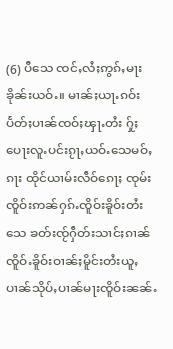(6) ပီသေ ၸင်ႇလႆႈဢွၵ်ႇမႃးၶိုၼ်းယဝ်ႉ။ မၢၼ်ႈယႃႉၵဝ်းပႅတ်ႈပၢၼ်ၸဝ်ႈၾႃႉတႆး ႁႂ်ႈပေႃးလူႉပင်းၵႂႃႇယဝ်ႉသေမဝ်ႇ ၵႃး ထိုင်ယၢမ်းလဵဝ်ၵေႃႈ ၸုမ်းၸိူဝ်းဢၼ်ႁၵ်ႉၸိူဝ်းၶိူဝ်းတႆးသေ ၶတ်းၸႂ်ႁဵတ်းသၢင်ႈၵၢၼ်ၸိူဝ်ႉၶိူဝ်းဝၢၼ်ႈမိူင်းတႆးယူႇ ပၢၼ်သိုပ်ႇပၢၼ်မႃးၸိူဝ်းၼၼ်ႉ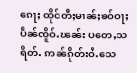ၵေႃႈ ထိုင်တီႈမၢၼ်ႈၶဝ်ဝႃႈ ပဵၼ်ၸိူဝ်ႉၽၼ်း ပတေႇသရိတ်ႉ ဢၼ်ၵိုတ်းဝႆႉသေ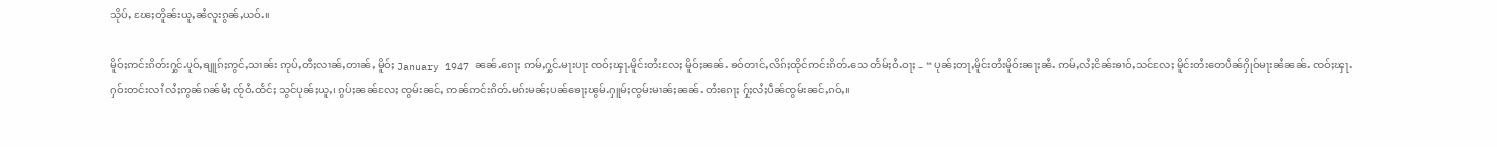သိုပ်ႇ ၽႄႈတိူၼ်းယူႇၼႆလူးၵွၼ်ႇယဝ်ႉ။

မိူဝ်ႈဢင်းၵိတ်းႁွင်ႉပူဝ်ႇၶျူၵ်ႈဢွင်ႇသၢၼ်း ဢုပ်ႇတီႈလၢၼ်ႇတၢၼ်ႇ မိူဝ်ႈ January 1947 ၼၼ်ႉၵေႃႈ ဢမ်ႇႁွင်ႉမႃးပႃး ၸဝ်ႈၾႃႉမိူင်းတႆးလႄႈ မိူဝ်ႈၼၼ်ႉ ၶဝ်တၢင်ႇလိၵ်ႈထိုင်ဢင်းၵိတ်ႉသေ တႅမ်ႈဝႆႉဝႃႈ – “ ပုၼ်ႈတႃႇမိူင်းတႆးမိူဝ်းၼႃႈၼႆႉ ဢမ်ႇလႆႈငိၼ်းၶၢဝ်ႇသင်လႄႈ မိူင်းတႆးတေပဵၼ်ႁိုဝ်မႃးၼႆၼၼ်ႉ ၸဝ်ႈၾႃႉႁဝ်းတင်းလၢႆ လႆႈဢွၼ်ၵၼ်မႆႈ ၸႂ်ဝႆႉထႅင်ႈ သွင်ပုၼ်ႈယူႇ၊ ၵွပ်ႈၼၼ်လႄႈ ၸွမ်းၼင်ႇ ဢၼ်ဢင်းၵိတ်ႉမၵ်းမၼ်ႈပၼ်ၶေႃႈၽွမ်ႉႁူမ်ႈၸွမ်းမၢၼ်ႈၼၼ်ႉ တႆးၵေႃႈ ႁႂ်ႈလႆႈပဵၼ်ၸွမ်းၼင်ႇၵဝ်ႇ။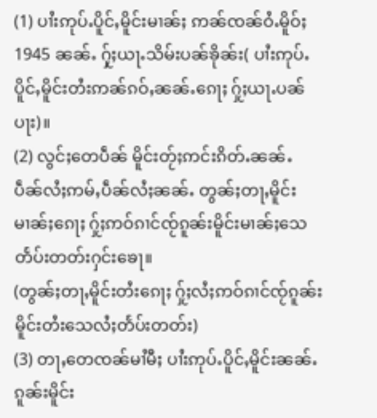(1) ပၢႆးဢုပ်ႉပိူင်ႇမိူင်းမၢၼ်ႈ ဢၼ်ၸၼ်ဝႆႉမိူဝ်ႈ 1945 ၼၼ်ႉ ႁႂ်ႈယႃႉသိမ်းပၼ်ၶိုၼ်း( ပၢႆးဢုပ်ႉပိူင်ႇမိူင်းတႆးဢၼ်ၵဝ်ႇၼၼ်ႉၵေႃႈ ႁႂ်ႈယႃႉပၼ်ပႃး)။
(2) လွင်ႈတေပဵၼ် မိူင်းတႂ်ႈဢင်းၵိတ်ႉၼၼ်ႉ ပဵၼ်လႆႈဢမ်ႇပဵၼ်လႆႈၼၼ်ႉ တွၼ်ႈတႃႇမိူင်းမၢၼ်ႈၵေႃႈ ႁႂ်ႈဢဝ်ၵၢင်ၸႂ်ၵူၼ်းမိူင်းမၢၼ်ႈသေ တႅပ်းတတ်းႁင်းၶေႃ။
(တွၼ်ႈတႃႇမိူင်းတႆးၵေႃႈ ႁႂ်ႈလႆႈဢဝ်ၵၢင်ၸႂ်ၵူၼ်းမိူင်းတႆးသေလႆႈတႅပ်းတတ်း)
(3) တႃႇတေၸၼ်မၢႆမီႈ ပၢႆးဢုပ်ႉပိူင်ႇမိူင်းၼၼ်ႉ ၵူၼ်းမိူင်း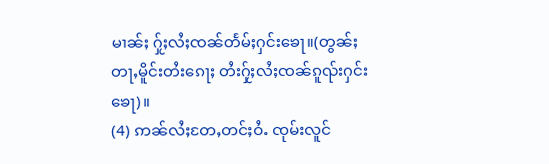မၢၼ်ႈ ႁႂ်ႈလႆႈၸၼ်တႅမ်ႈႁင်းၶေႃ။(တွၼ်ႈတႃႇမိူင်းတႆးၵေႃႈ တႆးႁႂ်ႈလႆႈၸၼ်ၵူၺ်းႁင်းၶေႃ)။
(4) ဢၼ်လႆႈတႄႇတင်ႈဝႆႉ ၸုမ်းလူင်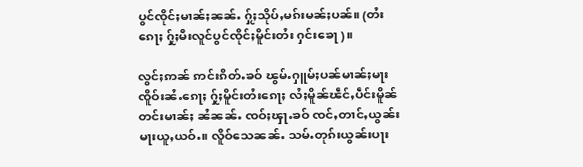ပွင်ၸိုင်ႈမၢၼ်ႈၼၼ်ႉ ႁႂ်ႈသိုပ်ႇမၵ်းမၼ်ႈပၼ်။ (တႆးၵေႃႈ ႁႂ်ႈမီးလူင်ပွင်ၸိုင်ႈမိူင်းတႆး ႁင်းၶေႃ)။

လွင်ႈဢၼ် ဢင်းၵိတ်ႉၶဝ် ၽွမ်ႉႁူမ်ႈပၼ်မၢၼ်ႈမႃးၸိူဝ်းၼႆႉၵေႃႈ ႁႂ်ႈမိူင်းတႆးၵေႃႈ လႆႈမိူၼ်ၽဵင်ႇပဵင်းမိူၼ်တင်းမၢၼ်ႈ ၼႆၼၼ်ႉ ၸဝ်ႈၾႃႉၶဝ် ၸင်ႇတၢင်ႇယွၼ်းမႃးယူႇယဝ်ႉ။ လိူဝ်သေၼၼ်ႉ သမ်ႉတုၵ်းယွၼ်းပႃး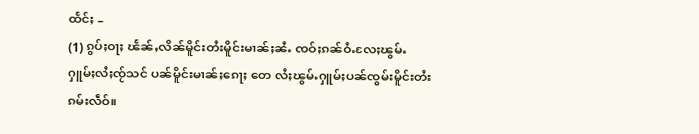ထႅင်ႈ –
(1) ၵွပ်ႈဝႃႈ ၽႅၼ်ႇလိၼ်မိူင်းတႆးမိူင်းမၢၼ်ႈၼႆႉ ၸဝ်ႈၵၼ်ဝႆႉလႄႈၽွမ်ႉႁူမ်ႈလႆႈၸႂ်သင် ပၼ်မိူင်းမၢၼ်ႈၵေႃႈ တေ လႆႈၽွမ်ႉႁူမ်ႈပၼ်ၸွမ်းမိူင်းတႆးၵမ်းလဵဝ်။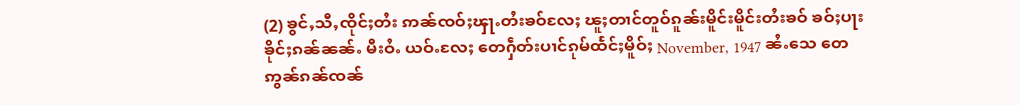(2) ၶွင်ႇသီႇၸိုင်ႈတႆး ဢၼ်ၸဝ်ႈၾႃႉတႆးၶဝ်လႄႈ ၽူႈတၢင်တူဝ်ၵူၼ်းမိူင်းမိူင်းတႆးၶဝ် ၶဝ်ႈပႃးၶိုင်ႈၵၼ်ၼၼ်ႉ မီးဝႆႉ ယဝ်ႉလႄႈ တေႁဵတ်းပၢင်ၵုမ်ထႅင်ႈမိူဝ်ႈ November, 1947 ၼႆႉသေ တေဢွၼ်ၵၼ်ၸၼ်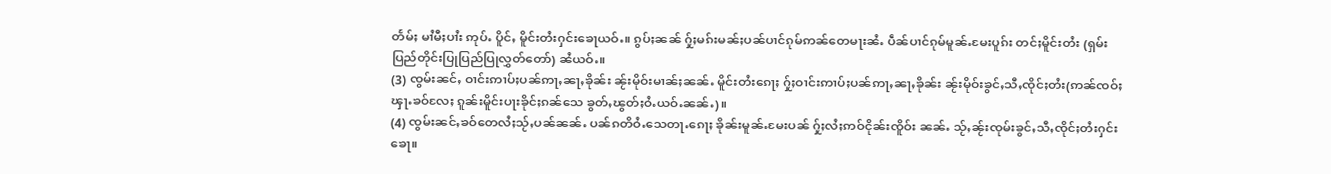တႅမ်ႈ မၢႆမီႈပၢႆး ဢုပ်ႉ ပိူင်ႇ မိူင်းတႆးႁင်းၶေႃယဝ်ႉ။ ၵွပ်ႈၼၼ် ႁႂ်ႈမၵ်းမၼ်ႈပၼ်ပၢင်ၵုမ်ဢၼ်တေမႃးၼႆႉ ပဵၼ်ပၢင်ၵုမ်မူၼ်ႉမႄးပူၵ်း တင်ႈမိူင်းတႆး (ရှမ်းပြည်တိုင်းပြုပြည်ပြုလွှတ်တော်) ၼႆယဝ်ႉ။
(3) ၸွမ်းၼင်ႇ ဝၢင်းဢၢပ်ႈပၼ်ဢႃႇၼႃႇၶိုၼ်း ၼႂ်းမိုဝ်းမၢၼ်ႈၼၼ်ႉ မိူင်းတႆးၵေႃႈ ႁႂ်ႈဝၢင်းဢၢပ်ႈပၼ်ဢႃႇၼႃႇၶိုၼ်း ၼႂ်းမိုဝ်းၶွင်ႇသီႇၸိုင်ႈတႆး(ဢၼ်ၸဝ်ႈၾႃႉၶဝ်လႄႈ ၵူၼ်းမိူင်းပႃးၶိုင်ႈၵၼ်သေ ၶွတ်ႇၽွတ်ႈဝႆႉယဝ်ႉၼၼ်ႉ)။
(4) ၸွမ်းၼင်ႇၶဝ်တေလႆႈသႂ်ႇပၼ်ၼၼ်ႉ ပၼ်ၵတိဝႆႉသေတႃႉၵေႃႈ ၶိုၼ်းမူၼ်ႉမႄးပၼ် ႁႂ်ႈလႆႈဢဝ်ငိုၼ်းၸိူဝ်း ၼၼ်ႉ သႂ်ႇၼႂ်းၸုမ်းၶွင်ႇသီႇၸိုင်ႈတႆးႁင်းၶေႃ။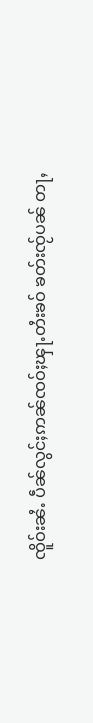ၸိူဝ်းၼႆႉ ပဵၼ်လွင်ႈဢၼ်ၸဝ်ႈၾႃႉတႆးၶဝ် ၶတ်းၸႂ်ပၼ် တႃႇ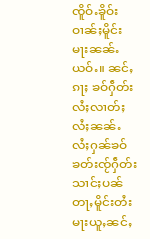ၸိူဝ်ႉၶိူဝ်း ဝၢၼ်ႈမိူင်းမႃးၼၼ်ႉယဝ်ႉ။ ၼင်ႇၵႃႈ ၶဝ်ႁဵတ်း လႆႈလၢတ်ႈလႆႈၼၼ်ႉ လႆႈႁၼ်ၶဝ်ၶတ်းၸႂ်ႁဵတ်းသၢင်ႈပၼ်တႃႇမိူင်းတႆးမႃးယူႇၼင်ႇ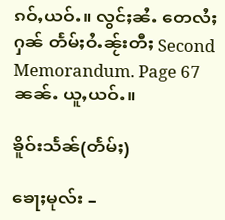ၵဝ်ႇယဝ်ႉ။ လွင်ႈၼႆႉ တေလႆႈႁၼ် တႅမ်ႈဝႆႉၼႂ်းတီႈ Second Memorandum. Page 67 ၼၼ်ႉ ယူႇယဝ်ႉ။

ၶိူဝ်းသႅၼ်(တႅမ်ႈ)

ၶေႃႈမုလ်း –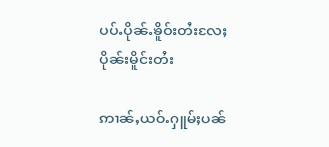ပပ်ႉပိုၼ်ႉၶိူဝ်းတႆးလႄႈ ပိုၼ်းမိူင်းတႆး

ဢၢၼ်ႇယဝ်ႉႁူမ်ႈပၼ်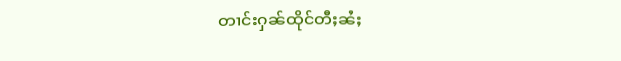တၢင်းႁၼ်ထိုင်တီႈၼႆႈ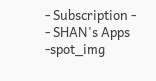- Subscription -
- SHAN's Apps -spot_img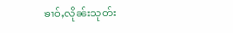ၶၢဝ်ႇလိုၼ်းသုတ်း